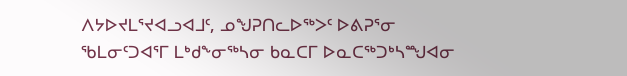ᐱᔭᐅᔪᒪᕐᔪᐊᓗᐊᒧᑦ, ᓄᖑᕈᑎᓚᐅᖅᐳᑦ ᐅᕕᕈᕐᓂ
ᖃᒪᓂᑦᑐᐊᕐᒥ ᒪᒃᑯᖕᓂᖅᓴᓂ ᑲᓇᑕᒥ ᐅᓇᑕᖅᑐᒃᓴᙳᐊᓂ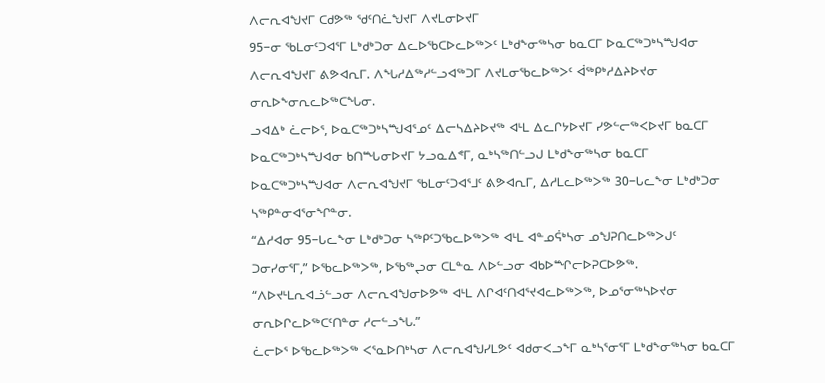ᐱᓕᕆᐊᖑᔪᒥ ᑕᑯᕗᖅ ᖁᑦᑎᓛᖑᔪᒥ ᐱᔪᒪᓂᐅᔪᒥ
95−ᓂ ᖃᒪᓂᑦᑐᐊᕐᒥ ᒪᒃᑯᒃᑐᓂ ᐃᓚᐅᖃᑕᐅᓚᐅᖅᐳᑦ ᒪᒃᑯᖕᓂᖅᓴᓂ ᑲᓇᑕᒥ ᐅᓇᑕᖅᑐᒃᓴᙳᐊᓂ ᐱᓕᕆᐊᖑᔪᒥ ᕕᕗᐊᕆᒥ. ᐱᖓᓱᐃᖅᓱᓪᓗᐊᖅᑐᒥ ᐱᔪᒪᓂᖃᓚᐅᖅᐳᑦ ᐋᖅᑭᒃᓱᐃᔨᐅᔪᓂ ᓂᕆᐅᖕᓂᕆᓚᐅᖅᑕᖓᓂ.
ᓗᐊᐃᒃ ᓛᓕᐅᕐ, ᐅᓇᑕᖅᑐᒃᓴᙳᐊᕐᓄᑦ ᐃᓕᓴᐃᔨᐅᔪᖅ ᐊᒻᒪ ᐃᓚᒋᔭᐅᔪᒥ ᓯᕗᓪᓕᖅᐸᐅᔪᒥ ᑲᓇᑕᒥ ᐅᓇᑕᖅᑐᒃᓴᙳᐊᓂ ᑲᑎᙵᓂᐅᔪᒥ ᔭᓗᓇᐃᕝᒥ, ᓇᒃᓴᖅᑎᓪᓗᒍ ᒪᒃᑯᖕᓂᖅᓴᓂ ᑲᓇᑕᒥ ᐅᓇᑕᖅᑐᒃᓴᙳᐊᓂ ᐱᓕᕆᐊᖑᔪᒥ ᖃᒪᓂᑦᑐᐊᕐᒧᑦ ᕕᕗᐊᕆᒥ, ᐃᓱᒪᓚᐅᖅᐳᖅ 30−ᒐᓚᖕᓂ ᒪᒃᑯᒃᑐᓂ ᓴᖅᑭᓐᓂᐊᕐᓂᖏᓐᓂ.
“ᐃᓱᐊᓂ 95−ᒐᓚᖕᓂ ᒪᒃᑯᒃᑐᓂ ᓴᖅᑭᑦᑐᖃᓚᐅᖅᐳᖅ ᐊᒻᒪ ᐊᓐᓄᕌᒃᓴᓂ ᓄᖑᕈᑎᓚᐅᖅᐳᒍᑦ ᑐᓂᓯᓂᕐᒥ,” ᐅᖃᓚᐅᖅᐳᖅ, ᐅᖃᖅᖢᓂ ᑕᒪᓐᓇ ᐱᐅᓪᓗᓂ ᐊᑲᐅᙱᓕᐅᕈᑕᐅᕗᖅ.
“ᐱᐅᔪᒻᒪᕆᐊᓘᓪᓗᓂ ᐱᓕᕆᐊᖑᓂᐅᕗᖅ ᐊᒻᒪ ᐱᒋᐊᑦᑎᐊᕐᔪᐊᓚᐅᖅᐳᖅ, ᐅᓄᕐᓂᖅᓴᐅᔪᓂ ᓂᕆᐅᒋᓚᐅᖅᑕᑦᑎᓐᓂ ᓱᓕᓪᓗᖓ.”
ᓛᓕᐅᕐ ᐅᖃᓚᐅᖅᐳᖅ ᐸᕐᓇᐅᑎᒃᓴᓂ ᐱᓕᕆᐊᖑᓯᒪᕗᑦ ᐊᑯᓂᐸᓗᖕᒥ ᓇᒃᓴᕐᓂᕐᒥ ᒪᒃᑯᖕᓂᖅᓴᓂ ᑲᓇᑕᒥ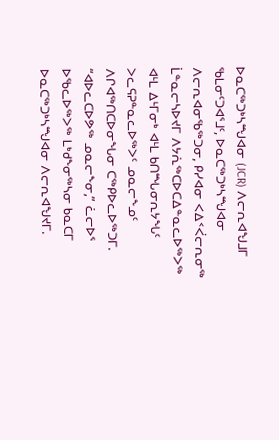ᐅᓇᑕᖅᑐᒃᓴᙳᐊᓂ (JCR) ᐱᓕᕆᐊᖑᒧᒥ ᖃᒪᓂᑦᑐᐊᕐᒧᑦ, ᐅᓇᑕᖅᑐᒃᓴᙳᐊᓂ ᐱᓕᕆᐊᓂᖃᖅᑐᓂ, ᑭᓯᐊᓂ ᐸᐃᑉᐹᓕᕆᓂᖅ ᒫᓐᓇᓕᓴᐅᔪᒥ ᐱᔭᕇᖅᑕᐅᑕᐃᓐᓇᓚᐅᖅᐳᖅ ᐊᒻᒪ ᐃᒻᒥᓂᒃ ᐊᒻᒪ ᑲᑎᙵᓂᕆᔭᖓᑦ ᐳᓚᕋᕈᓐᓇᓚᐅᖅᐳᑦ ᓄᓇᓕᖕᓄᑦ ᐱᒋᐊᖅᑎᑕᐅᓂᖓᓂ ᑕᖅᑭᐅᓚᐅᖅᑐᒥ.
“ᐊᐅᓚᑕᐅᕗᖅ ᓄᓇᓕᖕᓂ,” ᓛᓕᐅᕐ ᐅᖃᓚᐅᖅᐳᖅ ᒪᒃᑯᖕᓂᖅᓴᓂ ᑲᓇᑕᒥ ᐅᓇᑕᖅᑐᒃᓴᙳᐊᓂ ᐱᓕᕆᐊᖑᔪᒥ.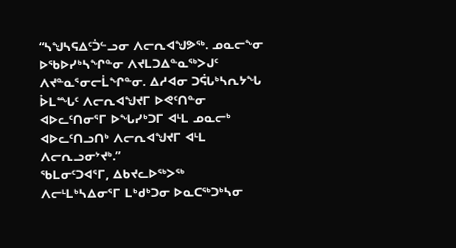“ᓴᖑᓴᕋᐃᑦᑑᓪᓗᓂ ᐱᓕᕆᐊᖑᕗᖅ. ᓄᓇᓕᖕᓂ ᐅᖃᐅᓯᒃᓴᖏᓐᓂ ᐱᔪᒪᑐᐃᓐᓇᖅᐳᒍᑦ ᐱᔪᓐᓇᕐᓂᓕᒫᖏᓐᓂ. ᐃᓱᐊᓂ ᑐᕌᒐᒃᓴᕆᔭᖓ ᐆᒪᙵᑦ ᐱᓕᕆᐊᖑᔪᒥ ᐅᕙᑦᑎᓐᓂ ᐊᐅᓚᑦᑎᓂᕐᒥ ᐅᖓᓯᒃᑐᒥ ᐊᒻᒪ ᓄᓇᓕᒃ ᐊᐅᓚᑦᑎᓗᑎᒃ ᐱᓕᕆᐊᖑᔪᒥ ᐊᒻᒪ ᐱᓕᕆᓗᓂᔾᔪᒃ.”
ᖃᒪᓂᑦᑐᐊᕐᒥ, ᐃᑲᔪᓚᐅᖅᐳᖅ ᐱᓕᒻᒪᒃᓴᐃᓂᕐᒥ ᒪᒃᑯᒃᑐᓂ ᐅᓇᑕᖅᑐᒃᓴᓂ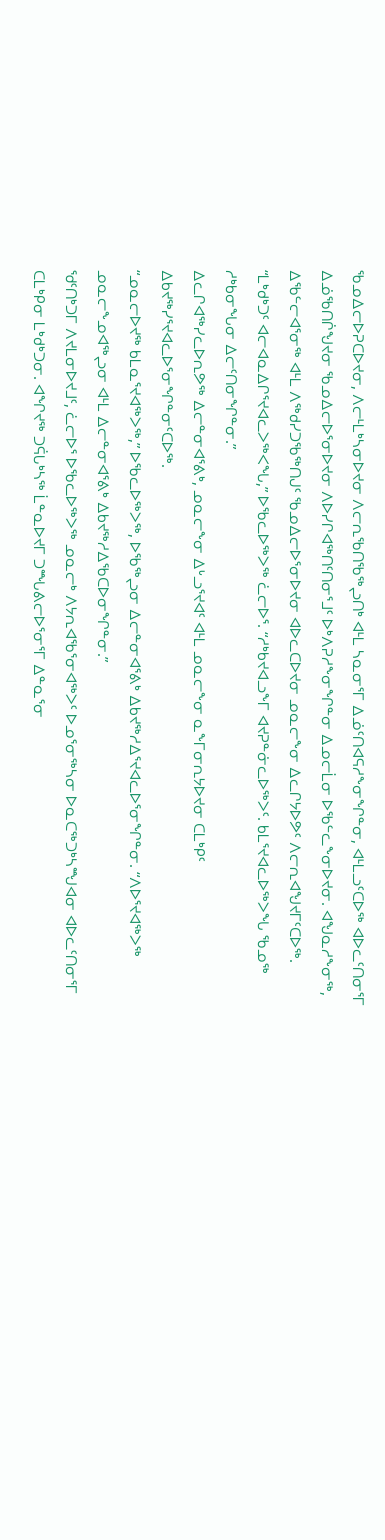ᖃᓄᐃᓕᐅᕈᑕᐅᔪᓂ, ᐱᓕᒻᒪᒃᓴᓂᐅᔪᓂ ᐱᓕᕆᖃᑎᖃᖅᖢᑎᒃ ᐊᒻᒪ ᓴᓇᓂᕐᒥ ᐃᓅᑦᑎᐊᕋᓱᖕᓂᖏᓐᓂ, ᐊᒻᒪᓗᑦᑕᐅᖅ ᐊᐅᓚᑦᑎᓂᕐᒥ ᐃᓅᖃᑎᒌᖑᔪᓂ ᖃᓄᐃᓕᐅᕐᓂᐅᔪᓂ ᐱᐅᓯᒋᐊᖅᑎᑦᑎᓂᕐᒧᑦ ᐅᒃᐱᕈᓱᖕᓂᖏᓐᓂ ᐃᓄᓕᒫᓂ ᐅᖃᓪᓚᖕᓂᐅᔪᓂ. ᐊᖑᓇᓱᖕᓂᖅ, ᐃᖃᓪᓕᐊᕐᓂᖅ ᐊᒻᒪ ᐱᖅᑯᓯᑐᖃᖅᑎᒍᑦ ᖃᓄᐃᓕᐅᕐᓂᐅᔪᓂ ᐊᐅᓚᑕᐅᔪᓂ ᓄᓇᓕᖕᓂ ᐃᓚᒋᔭᐅᕗᑦ ᐱᓕᕆᐊᖑᔪᒥᑦᑕᐅᖅ.
“ᒪᒃᑯᒃᑐᑦ ᐊᓕᐊᓇᐃᒋᕐᔪᐊᓚᐳᖅᐸᖓ,” ᐅᖃᓚᐅᖅᐳᖅ ᓛᓕᐅᕐ. “ᓱᒃᑲᔪᐊᓗᖕᒥ ᐊᔪᕈᓐᓃᓚᐅᖅᐳᑦ. ᑲᒪᕐᔪᐊᓚᐅᖅᐳᖓ ᖃᓄᖅ ᓱᒃᑲᓂᖓᓂ ᐃᓕᑦᑎᓂᖏᓐᓂ.”
ᐃᓚᒋᐊᖅᓯᓚᐅᕆᕗᖅ ᐃᓕᓐᓂᐊᕐᕕᒃ, ᓄᓇᓕᖕᓂ ᐃᒡᓗᕐᔪᐊᑦ ᐊᒻᒪ ᓄᓇᓕᖕᓂ ᓇᖕᒥᓂᕆᔭᐅᔪᓂ ᑕᒪᒃᑭᑦ ᐃᑲᔪᖅᓯᕐᔪᐊᓚᐅᕐᓂᖏᓐᓂᑦᑕᐅᖅ.
“ᓄᓇᓕᐅᔪᖅ ᑲᒪᓇᕐᔪᐊᖅᐳᖅ,” ᐅᖃᓚᐅᖅᐳᖅ, ᐅᖃᖅᖢᓂ ᐃᓕᓐᓂᐊᕐᕕᒃ ᐃᑲᔪᖅᓱᐃᕐᔪᐊᓚᐅᕐᓂᖏᓐᓂ. “ᐱᐅᕐᔪᐊᖅᐳᖅ ᓄᓇᓕᖕᓄᐊᖅᖢᓂ ᐊᒻᒪ ᐃᓕᓐᓂᐊᕐᕕᒃ ᐃᑲᔪᖅᓱᐃᖃᑕᐅᓂᖏᓐᓂ.”
ᖁᑦᑎᒃᑐᒥ ᐱᔪᒪᓂᐅᔪᒧᑦ, ᓛᓕᐅᕐ ᐅᖃᓚᐅᖅᐳᖅ ᓄᓇᓕᒃ ᐱᔭᕆᐊᖃᕐᓂᐊᖅᐳᑦ ᐅᓄᕐᓂᖅᓴᓂ ᐅᓇᑕᖅᑐᒃᓴᙳᐊᓂ ᐊᐅᓚᑦᑎᓂᕐᒥ ᑕᒪᒃᑭᓂ ᒪᒃᑯᒃᑐᓂ. ᐊᖏᔪᖅ ᑐᕌᒐᒃᓴᖅ ᒫᓐᓇᐅᔪᒥ ᑐᙵᕕᓕᐅᕐᓂᕐᒥ ᐃᓐᓇᕐᓂ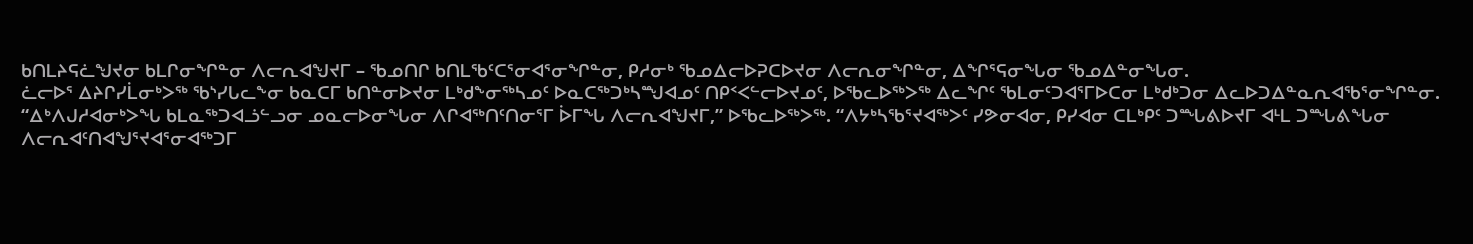ᑲᑎᒪᔨᕋᓛᖑᔪᓂ ᑲᒪᒋᓂᖏᓐᓂ ᐱᓕᕆᐊᖑᔪᒥ – ᖃᓄᑎᒋ ᑲᑎᒪᖃᑦᑕᕐᓂᐊᕐᓂᖏᓐᓂ, ᑭᓱᓂᒃ ᖃᓄᐃᓕᐅᕈᑕᐅᔪᓂ ᐱᓕᕆᓂᖏᓐᓂ, ᐃᖏᕐᕋᓂᖓᓂ ᖃᓄᐃᓐᓂᖓᓂ.
ᓛᓕᐅᕐ ᐃᔨᒋᓯᒫᓂᒃᐳᖅ ᖃᔅᓯᒐᓚᖕᓂ ᑲᓇᑕᒥ ᑲᑎᓐᓂᐅᔪᓂ ᒪᒃᑯᖕᓂᖅᓴᓄᑦ ᐅᓇᑕᖅᑐᒃᓴᙳᐊᓄᑦ ᑎᑭᑉᐸᓪᓕᐅᔪᓄᑦ, ᐅᖃᓚᐅᖅᐳᖅ ᐃᓚᖏᑦ ᖃᒪᓂᑦᑐᐊᕐᒥᐅᑕᓂ ᒪᒃᑯᒃᑐᓂ ᐃᓚᐅᑐᐃᓐᓇᕆᐊᖃᕐᓂᖏᓐᓂ.
“ᐃᒃᐱᒍᓱᐊᓂᒃᐳᖓ ᑲᒪᓇᖅᑐᐊᓘᓪᓗᓂ ᓄᓇᓕᐅᓂᖓᓂ ᐱᒋᐊᖅᑎᑦᑎᓂᕐᒥ ᐆᒥᖓ ᐱᓕᕆᐊᖑᔪᒥ,” ᐅᖃᓚᐅᖅᐳᖅ. “ᐱᔭᒃᓴᖃᕐᔪᐊᖅᐳᑦ ᓯᕗᓂᐊᓂ, ᑭᓯᐊᓂ ᑕᒪᒃᑭᑦ ᑐᙵᕕᐅᔪᒥ ᐊᒻᒪ ᑐᙵᕕᖓᓂ ᐱᓕᕆᐊᑦᑎᐊᖑᕐᔪᐊᕐᓂᐊᖅᑐᒥ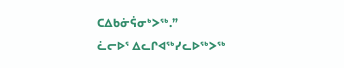ᑕᐃᑲᓃᕌᓂᒃᐳᖅ.”
ᓛᓕᐅᕐ ᐃᓚᒋᐊᖅᓯᓚᐅᖅᐳᖅ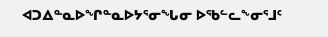ᐊᑐᐃᓐᓇᐅᖏᓐᓇᐅᔭᕐᓂᖓᓂ ᐅᖃᓪᓚᖕᓂᕐᒧᑦ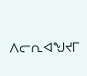ᐱᓕᕆᐊᖑᔪᒥ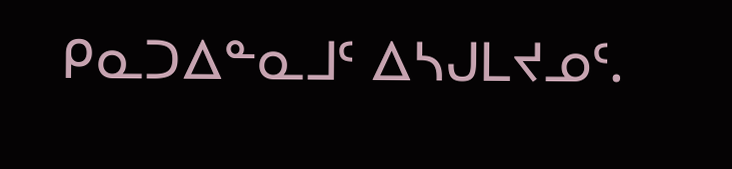ᑭᓇᑐᐃᓐᓇᒧᑦ ᐃᓴᒍᒪᔪᓄᑦ.